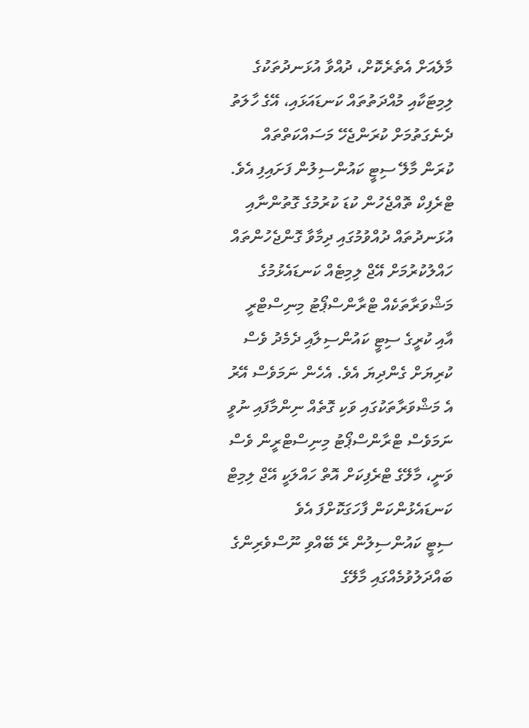މާލެއަށް އެތެރެކޮށް، ދުއްވާ އުޅަނދުތަކުގެ ލިމިޓަކާއި މުއްދަތުތައް ކަނޑައަޅައި، އޭގެ ހާލަތު ދެނެގަތުމަށް ކުރަންޖެހޭ މަސައްކަތްތައް ކުރަން މާލޭ ސިޓީ ކައުންސިލުން ފަށައިފި އެވެ.
ޓްރެފިކް ތޮއްޖެހުން ކުޑަ ކުރުމުގެ ގޮތުންނާއި އުޅަނދުތައް ދުއްވުމުގައި ދިމާވާ ގޮންޖެހުންތައް ހައްލުކުރުމަށް އޭޖް ލިމިޓެއް ކަނޑައެޅުމުގެ މަޝްވަރާތަކެއް ޓްރާންސްޕޯޓު މިނިސްޓްރީ އާއި ކުރީގެ ސިޓީ ކައުންސިލާއި ދެމެދު ވެސް ކުރިޔަށް ގެންދިޔަ އެވެ. އެހެން ނަމަވެސް އޭރު އެ މަޝްވަރާތަކުގައި ވަކި ގޮތެއް ނިންމާފައި ނުވީ ނަމަވެސް ޓްރާންސްޕޯޓު މިނިސްޓްރީން ވެސް ވަނީ، މާލޭގެ ޓްރެފިކަށް އޮތް ހައްލަކީ އޭޖް ލިމިޓް ކަނޑައެޅުންކަން ފާހަގަކޮށްފަ އެވެ
ސިޓީ ކައުންސިލުން ރޭ ބޭއްވި ނޫސްވެރިންގެ ބައްދަލުވުމެއްގައި މާލޭގެ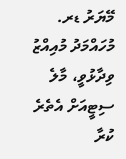މޭޔަރު ޑރ. މުހައްމަދު މުއިއްޒު ވިދާޅުވީ، މާލެ ސިޓީއަށް އެތެރެ ކުރާ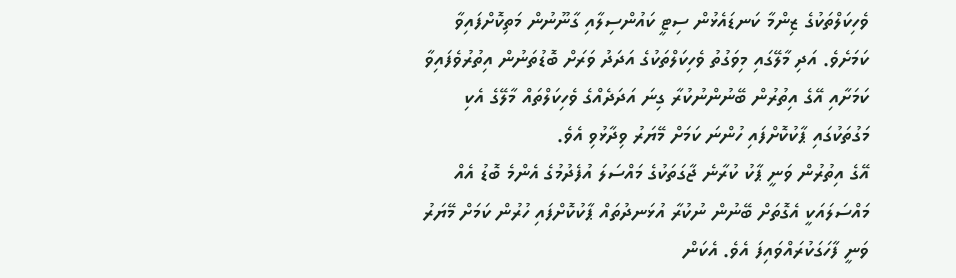ވެހިކަލްތަކުގެ ޒިންމާ ކަނޑައެޅުން ސިޓީ ކައުންސިލާއި ގާނޫނުން މަތިކޮށްފައިވާ ކަމަށެވެ. އަދި މާލޭގައި މިވަގުތު ވެހިކަލްތަކުގެ އަދަދު ވަރަށް ބޮޑުތަނުން އިތުރުވެފައިވާ ކަމަށާއި އޭގެ އިތުރުން ބޭނުންނުކުރާ ގިނަ އަދަދެއްގެ ވެހިކަލްތައް މާލޭގެ އެކި މަގުތަކުގައި ޕާކުކޮށްފައި ހުންނަ ކަމަށް މޭޔަރު ވިދާޅުވި އެވެ.
އޭގެ އިތުރުން ވަނީ ޕާކު ކުރާނެ ޖާގަތަކުގެ މައްސަލަ އުފެދުމުގެ އެންމެ ބޮޑު އެއް މައްސަލައަކީ އެގޮތަށް ބޭނުން ނުކުރާ އުޅަނދުތައް ޕާކުކޮށްފައި ހުރުން ކަމަށް މޭޔަރު ވަނީ ފާހަގަކުރައްވައިފަ އެވެ. އެކަން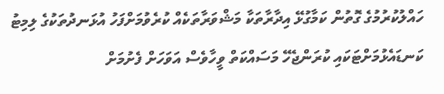ހައްލުކުރުމުގެ ގޮތުން ކަމާގުޅޭ އިދާރާތަކާ މަޝްވަރާތަކެއް ކުރެވުމަށްފަހު އުޅަނދުތަކުގެ ލިމިޓު ކަނޑައެޅުމަށްޓަކައި ކުރަންޖެހޭ މަސައްކަތް ވީހާވެސް އަވަހަށް ފެށުމަށް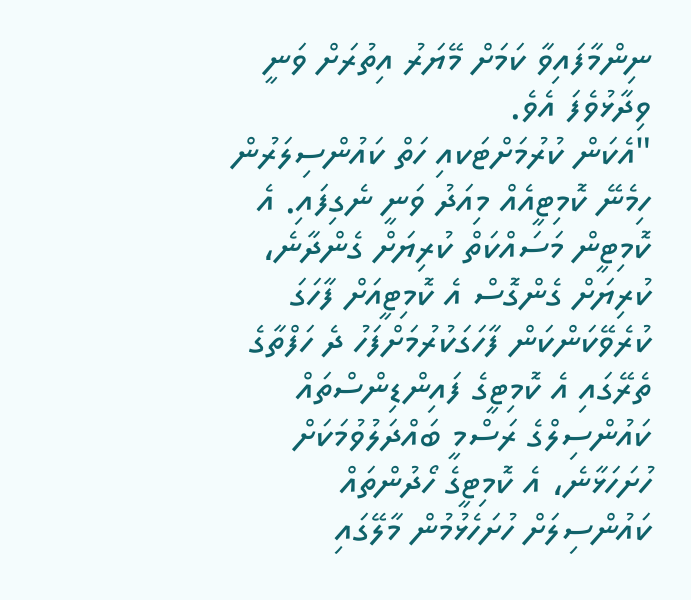ނިންމާފައިވާ ކަމަށް މޭޔަރު އިތުރަށް ވަނީ ވިދާޅުވެފަ އެވެ.
"އެކަން ކުރުމަށްޓަކއި ހަތް ކައުންސިލަރުން ހިމެނޭ ކޮމިޓީއެއް މިއަދު ވަނީ ނެގިފައި. އެ ކޮމިޓީން މަސައްކަތް ކުރިޔަށް ގެންދާނެ، ކުރިޔަށް ގެންގޮސް އެ ކޮމިޓީއަށް ފާހަގަ ކުރެވޭކަންކަން ފާހަގަކުރުމަށްފަހު ދެ ހަފްތާގެ ތެރޭގައި އެ ކޮމިޓީގެ ފައިންޑިންސްތައް ކައުންސިލްގެ ރަސްމީ ބައްދަލުވުމަކަށް ހުށަހަޅާނެ، އެ ކޮމިޓީގެ ހޯދުންތައް ކައުންސިލަށް ހުށަހެޅުމުން މާލޭގައި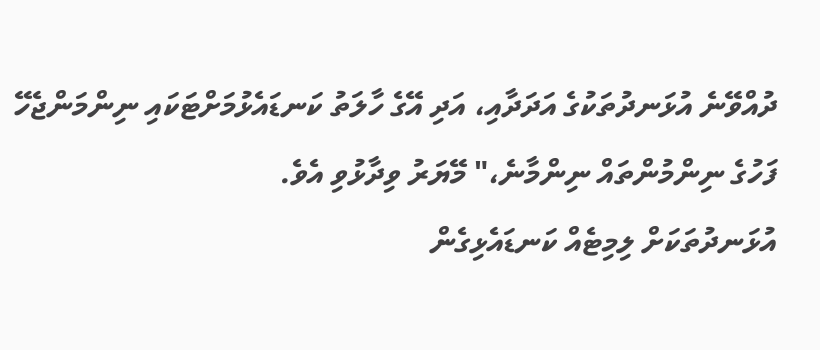ދުއްވޭނެ އުޅަނދުތަކުގެ އަދަދާއި، އަދި އޭގެ ހާލަތު ކަނޑައެޅުމަށްޓަކައި ނިންމަންޖެހޭ ފަހުގެ ނިންމުންތައް ނިންމާނެ،" މޭޔަރު ވިދާޅުވި އެވެ.
އުޅަނދުތަކަށް ލިމިޓެއް ކަނޑައެޅިގެން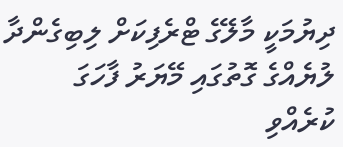ދިޔުމަކީ މާލޭގެ ޓްރެފިކަށް ލިބިގެންދާ ލުޔެއްގެ ގޮތުގައި މޭޔަރު ފާހަގަ ކުރެއްވި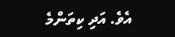އެވެ. އަދި ކިތަންމެ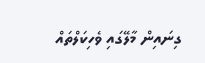ގިނައިން މާލޭގައި ވެހިކަލްތައް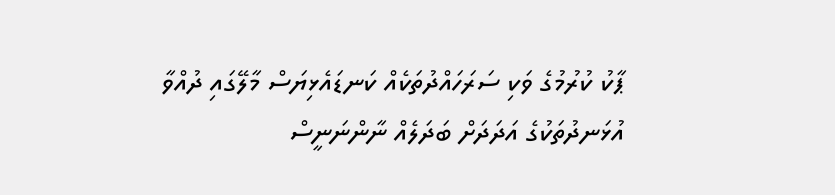ޕާކު ކުރުމުގެ ވަކި ސަރަހައްދުތަކެއް ކަނޑައެޅިޔަސް މާލޭގައި ދުއްވާ އުޅަނދުތަކުގެ އަދަދަށް ބަދަލެއް ނާންނަނީސް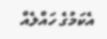އެކަމުގެ ހައްލެއް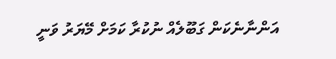އަންނާނެކަން ގަބޫލެއް ނުކުރާ ކަމަށް މޭޔަރު ވަނީ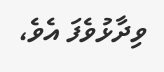ވިދާޅުވެފަ އެވެ،